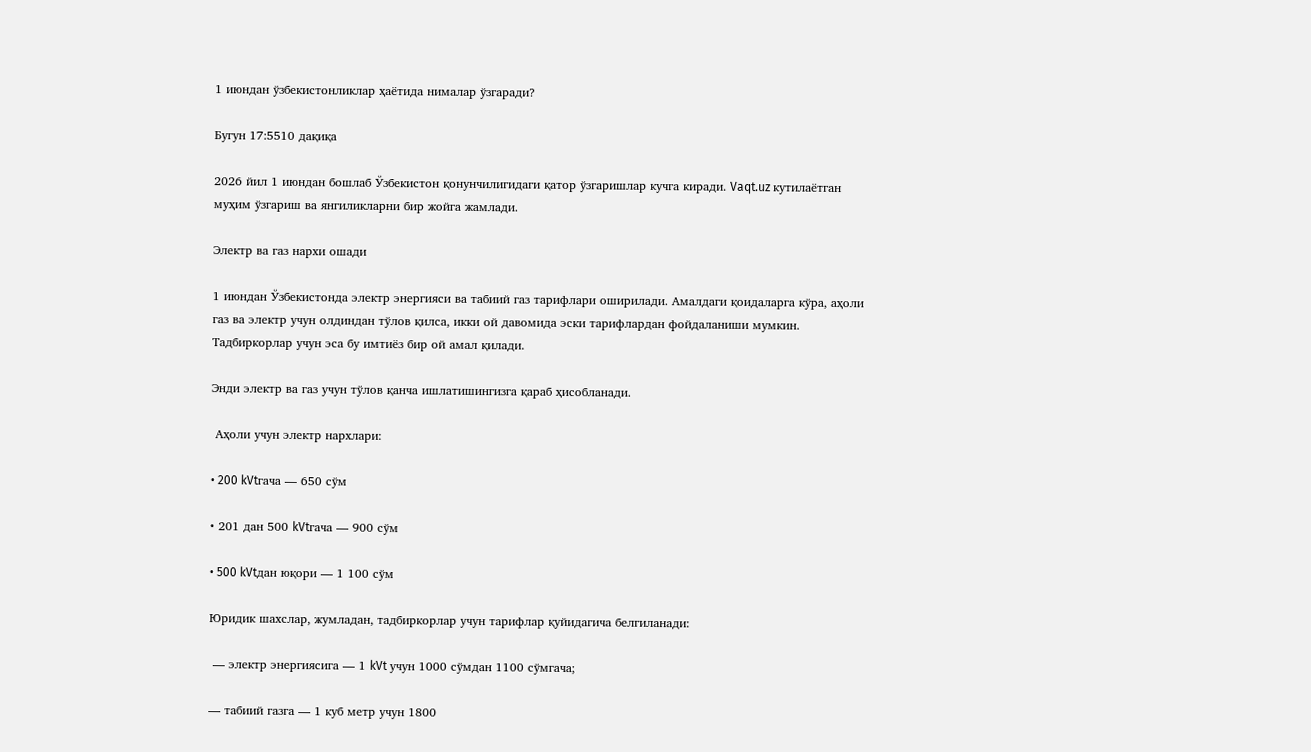1 июндан ўзбекистонликлар ҳаётида нималар ўзгаради?

Бугун 17:5510 дақиқа

2026 йил 1 июндан бошлаб Ўзбекистон қонунчилигидаги қатор ўзгаришлар кучга киради. Vaqt.uz кутилаётган муҳим ўзгариш ва янгиликларни бир жойга жамлади.

Электр ва газ нархи ошади

1 июндан Ўзбекистонда электр энергияси ва табиий газ тарифлари оширилади. Амалдаги қоидаларга кўра, аҳоли газ ва электр учун олдиндан тўлов қилса, икки ой давомида эски тарифлардан фойдаланиши мумкин. Тадбиркорлар учун эса бу имтиёз бир ой амал қилади.

Энди электр ва газ учун тўлов қанча ишлатишингизга қараб ҳисобланади.

 Аҳоли учун электр нархлари:

• 200 kVtгача — 650 сўм

• 201 дан 500 kVtгача — 900 сўм

• 500 kVtдан юқори — 1 100 сўм

Юридик шахслар, жумладан, тадбиркорлар учун тарифлар қуйидагича белгиланади:

 — электр энергиясига — 1 kVt учун 1000 сўмдан 1100 сўмгача;

— табиий газга — 1 куб метр учун 1800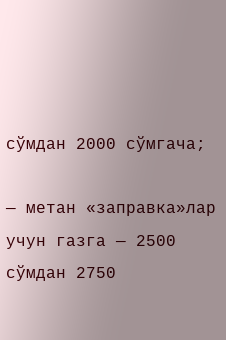сўмдан 2000 сўмгача;

— метан «заправка»лар учун газга — 2500 сўмдан 2750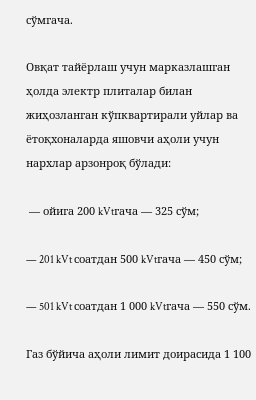сўмгача.

Овқат тайёрлаш учун марказлашган ҳолда электр плиталар билан жиҳозланган кўпквартирали уйлар ва ётоқхоналарда яшовчи аҳоли учун нархлар арзонроқ бўлади:

 — ойига 200 kVtгача — 325 сўм;

— 201 kVt соатдан 500 kVtгача — 450 сўм;

— 501 kVt соатдан 1 000 kVtгача — 550 сўм.

Газ бўйича аҳоли лимит доирасида 1 100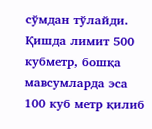сўмдан тўлайди. Қишда лимит 500 кубметр, бошқа мавсумларда эса 100 куб метр қилиб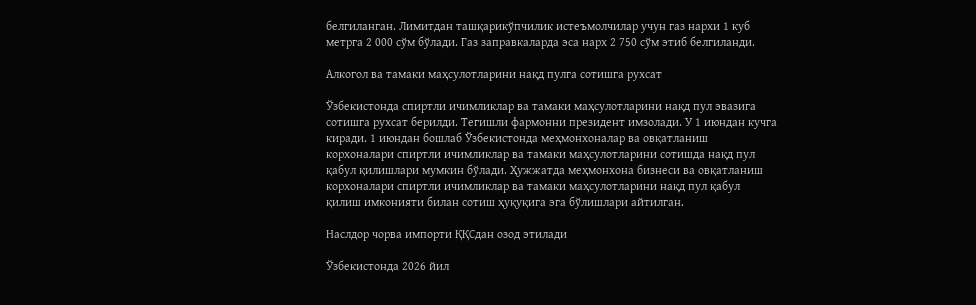белгиланган. Лимитдан ташқарикўпчилик истеъмолчилар учун газ нархи 1 куб метрга 2 000 сўм бўлади. Газ заправкаларда эса нарх 2 750 сўм этиб белгиланди.

Алкогол ва тамаки маҳсулотларини нақд пулга сотишга рухсат

Ўзбекистонда спиртли ичимликлар ва тамаки маҳсулотларини нақд пул эвазига сотишга рухсат берилди. Тегишли фармонни президент имзолади. У 1 июндан кучга киради. 1 июндан бошлаб Ўзбекистонда меҳмонхоналар ва овқатланиш корхоналари спиртли ичимликлар ва тамаки маҳсулотларини сотишда нақд пул қабул қилишлари мумкин бўлади. Ҳужжатда меҳмонхона бизнеси ва овқатланиш корхоналари спиртли ичимликлар ва тамаки маҳсулотларини нақд пул қабул қилиш имконияти билан сотиш ҳуқуқига эга бўлишлари айтилган.

Наслдор чорва импорти ҚҚСдан озод этилади

Ўзбекистонда 2026 йил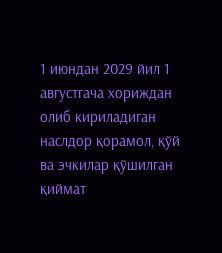1 июндан 2029 йил 1 августгача хориждан олиб кириладиган наслдор қорамол, қўй ва эчкилар қўшилган қиймат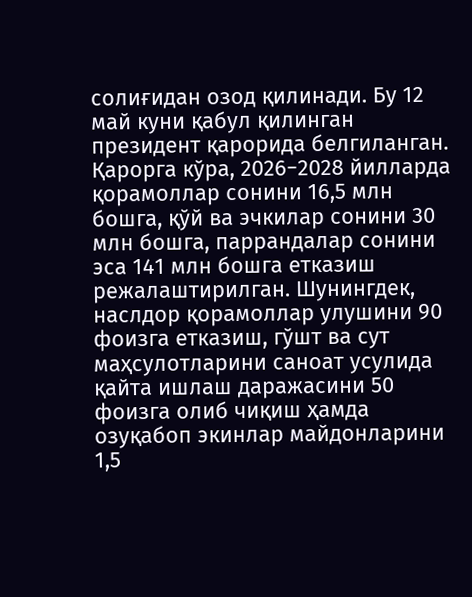солиғидан озод қилинади. Бу 12 май куни қабул қилинган президент қарорида белгиланган. Қарорга кўра, 2026−2028 йилларда қорамоллар сонини 16,5 млн бошга, қўй ва эчкилар сонини 30 млн бошга, паррандалар сонини эса 141 млн бошга етказиш режалаштирилган. Шунингдек, наслдор қорамоллар улушини 90 фоизга етказиш, гўшт ва сут маҳсулотларини саноат усулида қайта ишлаш даражасини 50 фоизга олиб чиқиш ҳамда озуқабоп экинлар майдонларини 1,5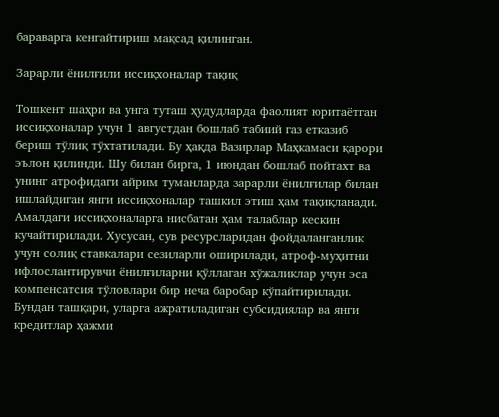бараварга кенгайтириш мақсад қилинган.

Зарарли ёнилғили иссиқхоналар тақиқ

Тошкент шаҳри ва унга туташ ҳудудларда фаолият юритаётган иссиқхоналар учун 1 августдан бошлаб табиий газ етказиб бериш тўлиқ тўхтатилади. Бу ҳақда Вазирлар Маҳкамаси қарори эълон қилинди. Шу билан бирга, 1 июндан бошлаб пойтахт ва унинг атрофидаги айрим туманларда зарарли ёнилғилар билан ишлайдиган янги иссиқхоналар ташкил этиш ҳам тақиқланади. Амалдаги иссиқхоналарга нисбатан ҳам талаблар кескин кучайтирилади. Хусусан, сув ресурсларидан фойдаланганлик учун солиқ ставкалари сезиларли оширилади, атроф-муҳитни ифлослантирувчи ёнилғиларни қўллаган хўжаликлар учун эса компенсатсия тўловлари бир неча баробар кўпайтирилади. Бундан ташқари, уларга ажратиладиган субсидиялар ва янги кредитлар ҳажми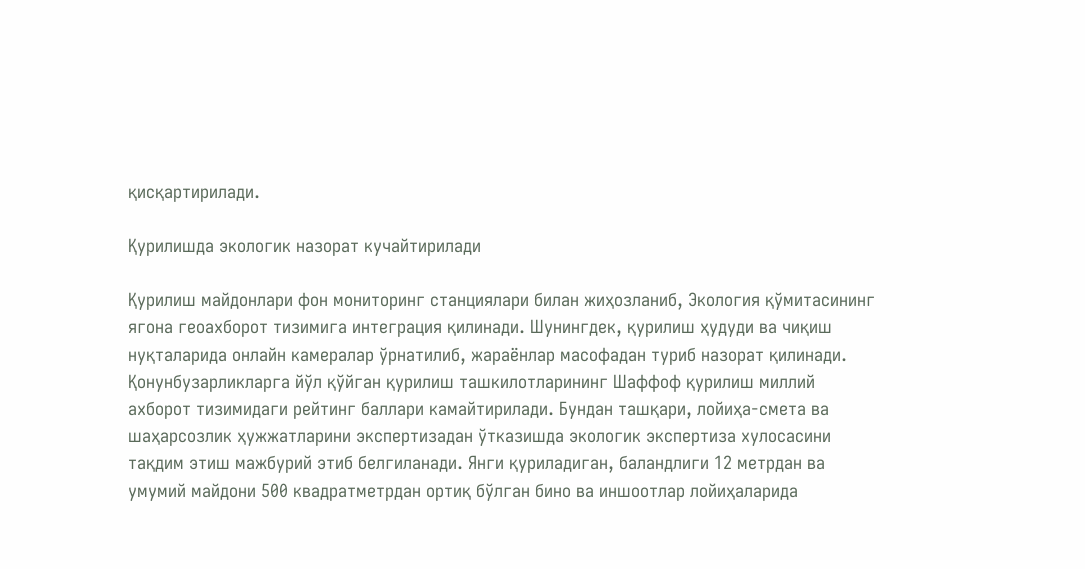қисқартирилади.

Қурилишда экологик назорат кучайтирилади

Қурилиш майдонлари фон мониторинг станциялари билан жиҳозланиб, Экология қўмитасининг ягона геоахборот тизимига интеграция қилинади. Шунингдек, қурилиш ҳудуди ва чиқиш нуқталарида онлайн камералар ўрнатилиб, жараёнлар масофадан туриб назорат қилинади. Қонунбузарликларга йўл қўйган қурилиш ташкилотларининг Шаффоф қурилиш миллий ахборот тизимидаги рейтинг баллари камайтирилади. Бундан ташқари, лойиҳа-смета ва шаҳарсозлик ҳужжатларини экспертизадан ўтказишда экологик экспертиза хулосасини тақдим этиш мажбурий этиб белгиланади. Янги қуриладиган, баландлиги 12 метрдан ва умумий майдони 500 квадратметрдан ортиқ бўлган бино ва иншоотлар лойиҳаларида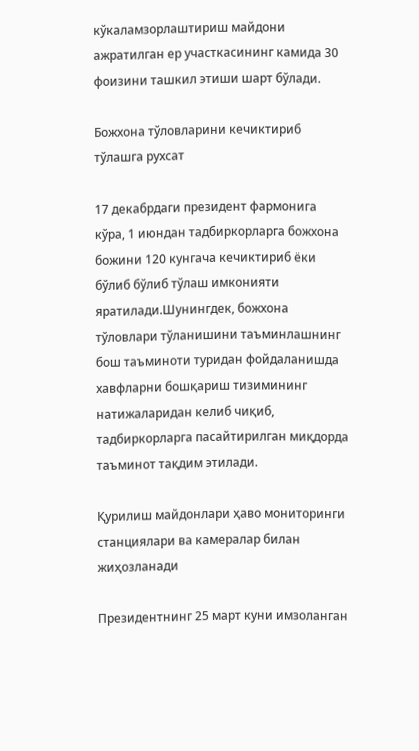кўкаламзорлаштириш майдони ажратилган ер участкасининг камида 30 фоизини ташкил этиши шарт бўлади.

Божхона тўловларини кечиктириб тўлашга рухсат

17 декабрдаги президент фармонига кўра, 1 июндан тадбиркорларга божхона божини 120 кунгача кечиктириб ёки бўлиб бўлиб тўлаш имконияти яратилади.Шунингдек, божхона тўловлари тўланишини таъминлашнинг бош таъминоти туридан фойдаланишда хавфларни бошқариш тизимининг натижаларидан келиб чиқиб, тадбиркорларга пасайтирилган миқдорда таъминот тақдим этилади.

Қурилиш майдонлари ҳаво мониторинги станциялари ва камералар билан жиҳозланади

Президентнинг 25 март куни имзоланган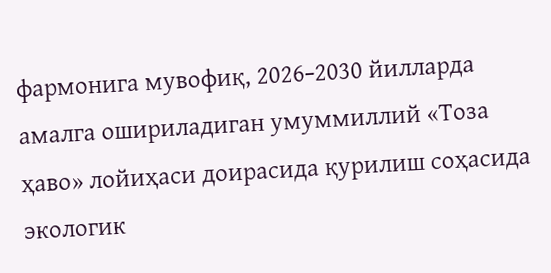фармонига мувофиқ, 2026−2030 йилларда амалга ошириладиган умуммиллий «Тоза ҳаво» лойиҳаси доирасида қурилиш соҳасида экологик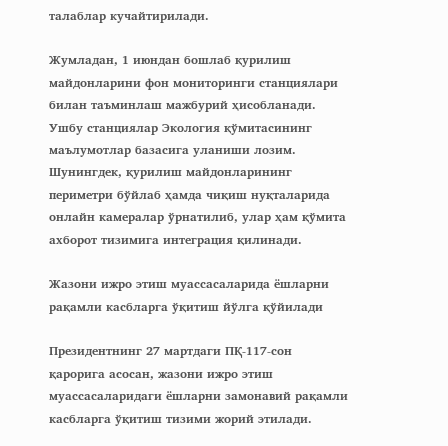талаблар кучайтирилади.

Жумладан, 1 июндан бошлаб қурилиш майдонларини фон мониторинги станциялари билан таъминлаш мажбурий ҳисобланади. Ушбу станциялар Экология қўмитасининг маълумотлар базасига уланиши лозим. Шунингдек, қурилиш майдонларининг периметри бўйлаб ҳамда чиқиш нуқталарида онлайн камералар ўрнатилиб, улар ҳам қўмита ахборот тизимига интеграция қилинади.

Жазони ижро этиш муассасаларида ёшларни рақамли касбларга ўқитиш йўлга қўйилади

Президентнинг 27 мартдаги ПҚ-117-сон қарорига асосан, жазони ижро этиш муассасаларидаги ёшларни замонавий рақамли касбларга ўқитиш тизими жорий этилади.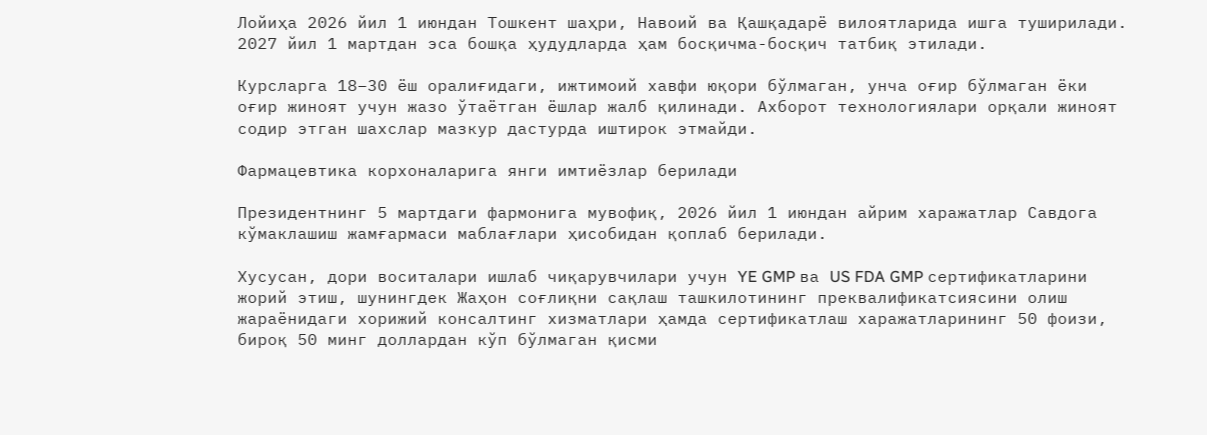Лойиҳа 2026 йил 1 июндан Тошкент шаҳри, Навоий ва Қашқадарё вилоятларида ишга туширилади. 2027 йил 1 мартдан эса бошқа ҳудудларда ҳам босқичма-босқич татбиқ этилади.

Курсларга 18−30 ёш оралиғидаги, ижтимоий хавфи юқори бўлмаган, унча оғир бўлмаган ёки оғир жиноят учун жазо ўтаётган ёшлар жалб қилинади. Ахборот технологиялари орқали жиноят содир этган шахслар мазкур дастурда иштирок этмайди.

Фармацевтика корхоналарига янги имтиёзлар берилади

Президентнинг 5 мартдаги фармонига мувофиқ, 2026 йил 1 июндан айрим харажатлар Савдога кўмаклашиш жамғармаси маблағлари ҳисобидан қоплаб берилади.

Хусусан, дори воситалари ишлаб чиқарувчилари учун YE GMP ва US FDA GMP сертификатларини жорий этиш, шунингдек Жаҳон соғлиқни сақлаш ташкилотининг преквалификатсиясини олиш жараёнидаги хорижий консалтинг хизматлари ҳамда сертификатлаш харажатларининг 50 фоизи, бироқ 50 минг доллардан кўп бўлмаган қисми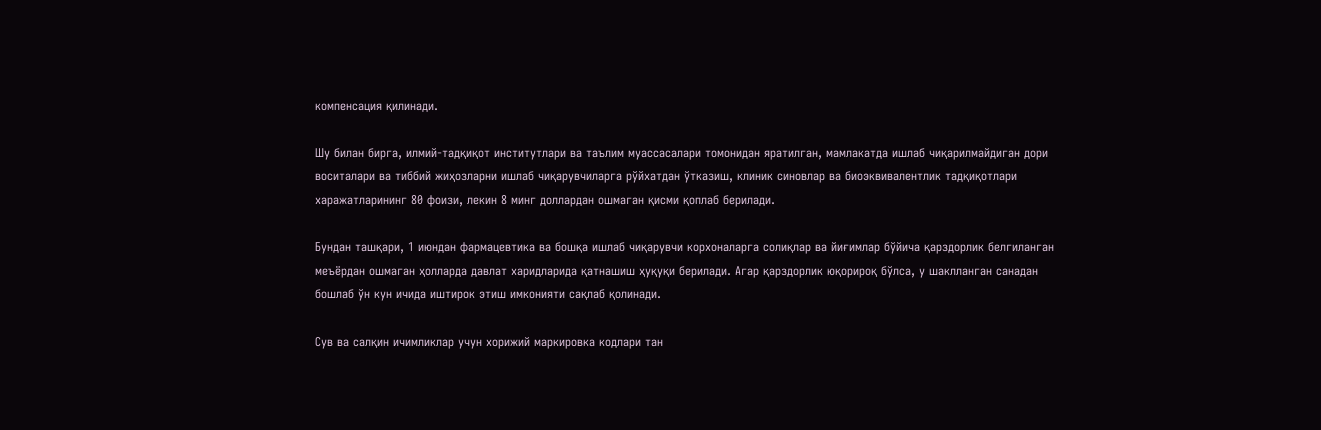компенсация қилинади.

Шу билан бирга, илмий-тадқиқот институтлари ва таълим муассасалари томонидан яратилган, мамлакатда ишлаб чиқарилмайдиган дори воситалари ва тиббий жиҳозларни ишлаб чиқарувчиларга рўйхатдан ўтказиш, клиник синовлар ва биоэквивалентлик тадқиқотлари харажатларининг 80 фоизи, лекин 8 минг доллардан ошмаган қисми қоплаб берилади.

Бундан ташқари, 1 июндан фармацевтика ва бошқа ишлаб чиқарувчи корхоналарга солиқлар ва йиғимлар бўйича қарздорлик белгиланган меъёрдан ошмаган ҳолларда давлат харидларида қатнашиш ҳуқуқи берилади. Агар қарздорлик юқорироқ бўлса, у шаклланган санадан бошлаб ўн кун ичида иштирок этиш имконияти сақлаб қолинади.

Сув ва салқин ичимликлар учун хорижий маркировка кодлари тан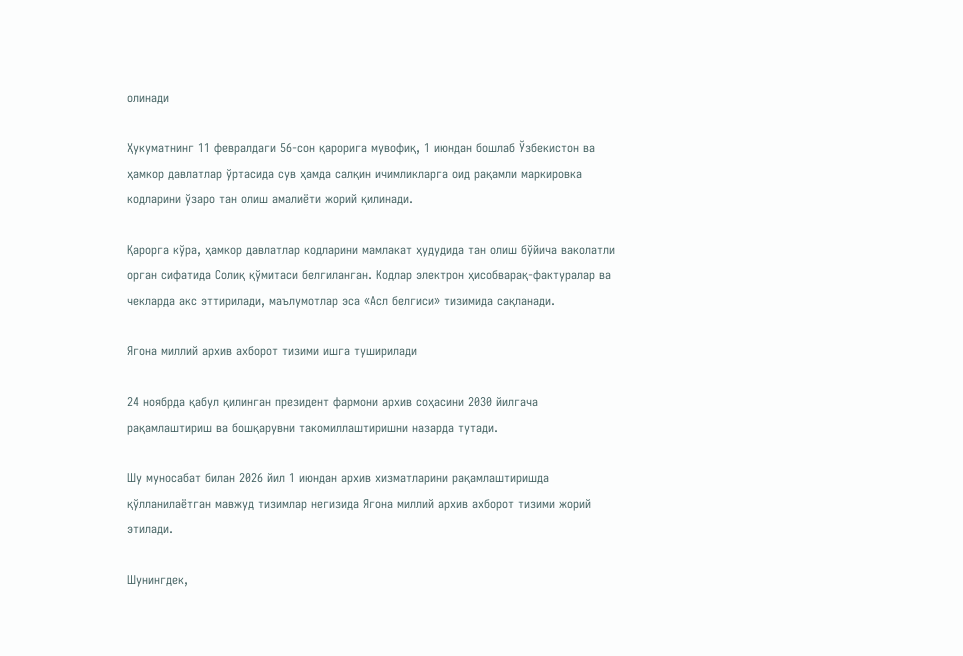олинади

Ҳукуматнинг 11 февралдаги 56-сон қарорига мувофиқ, 1 июндан бошлаб Ўзбекистон ва ҳамкор давлатлар ўртасида сув ҳамда салқин ичимликларга оид рақамли маркировка кодларини ўзаро тан олиш амалиёти жорий қилинади.

Қарорга кўра, ҳамкор давлатлар кодларини мамлакат ҳудудида тан олиш бўйича ваколатли орган сифатида Солиқ қўмитаси белгиланган. Кодлар электрон ҳисобварақ-фактуралар ва чекларда акс эттирилади, маълумотлар эса «Асл белгиси» тизимида сақланади.

Ягона миллий архив ахборот тизими ишга туширилади

24 ноябрда қабул қилинган президент фармони архив соҳасини 2030 йилгача рақамлаштириш ва бошқарувни такомиллаштиришни назарда тутади.

Шу муносабат билан 2026 йил 1 июндан архив хизматларини рақамлаштиришда қўлланилаётган мавжуд тизимлар негизида Ягона миллий архив ахборот тизими жорий этилади.

Шунингдек,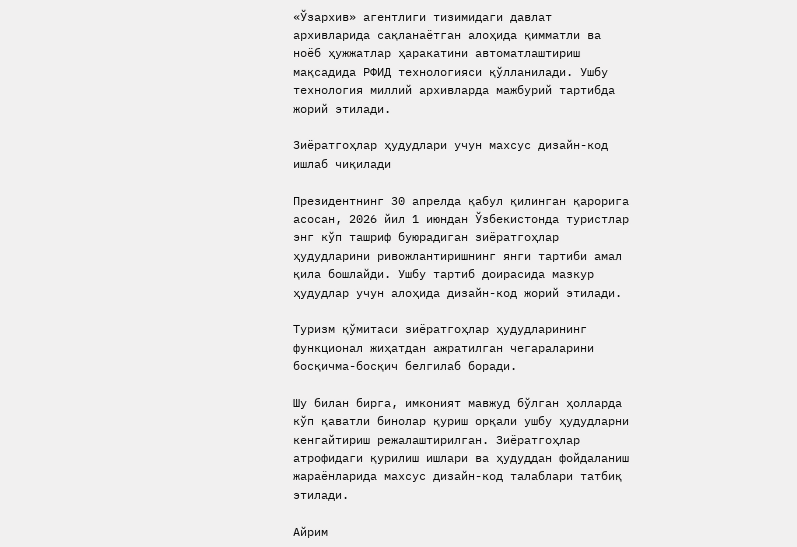«Ўзархив» агентлиги тизимидаги давлат архивларида сақланаётган алоҳида қимматли ва ноёб ҳужжатлар ҳаракатини автоматлаштириш мақсадида РФИД технологияси қўлланилади. Ушбу технология миллий архивларда мажбурий тартибда жорий этилади.

Зиёратгоҳлар ҳудудлари учун махсус дизайн-код ишлаб чиқилади

Президентнинг 30 апрелда қабул қилинган қарорига асосан, 2026 йил 1 июндан Ўзбекистонда туристлар энг кўп ташриф буюрадиган зиёратгоҳлар ҳудудларини ривожлантиришнинг янги тартиби амал қила бошлайди. Ушбу тартиб доирасида мазкур ҳудудлар учун алоҳида дизайн-код жорий этилади.

Туризм қўмитаси зиёратгоҳлар ҳудудларининг функционал жиҳатдан ажратилган чегараларини босқичма-босқич белгилаб боради.

Шу билан бирга, имконият мавжуд бўлган ҳолларда кўп қаватли бинолар қуриш орқали ушбу ҳудудларни кенгайтириш режалаштирилган. Зиёратгоҳлар атрофидаги қурилиш ишлари ва ҳудуддан фойдаланиш жараёнларида махсус дизайн-код талаблари татбиқ этилади.

Айрим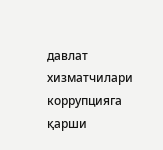давлат хизматчилари коррупцияга қарши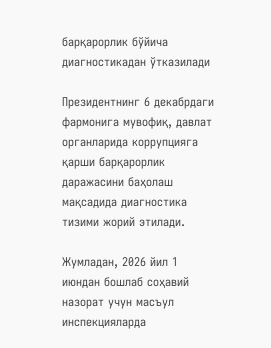барқарорлик бўйича диагностикадан ўтказилади

Президентнинг 6 декабрдаги фармонига мувофиқ, давлат органларида коррупцияга қарши барқарорлик даражасини баҳолаш мақсадида диагностика тизими жорий этилади.

Жумладан, 2026 йил 1 июндан бошлаб соҳавий назорат учун масъул инспекцияларда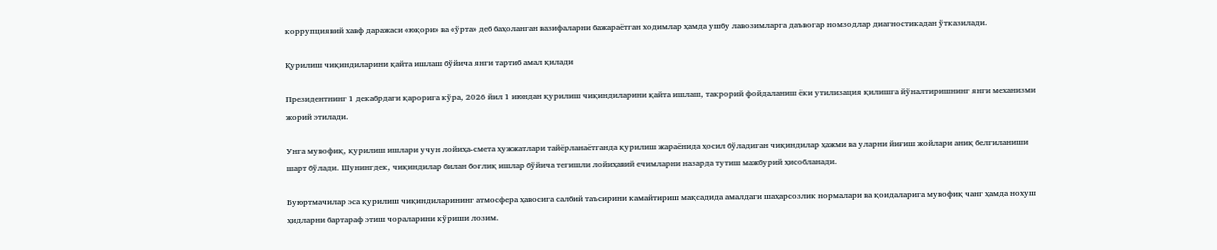коррупциявий хавф даражаси «юқори» ва «ўрта» деб баҳоланган вазифаларни бажараётган ходимлар ҳамда ушбу лавозимларга даъвогар номзодлар диагностикадан ўтказилади.

Қурилиш чиқиндиларини қайта ишлаш бўйича янги тартиб амал қилади

Президентнинг 1 декабрдаги қарорига кўра, 2026 йил 1 июндан қурилиш чиқиндиларини қайта ишлаш, такрорий фойдаланиш ёки утилизация қилишга йўналтиришнинг янги механизми жорий этилади.

Унга мувофиқ, қурилиш ишлари учун лойиҳа-смета ҳужжатлари тайёрланаётганда қурилиш жараёнида ҳосил бўладиган чиқиндилар ҳажми ва уларни йиғиш жойлари аниқ белгиланиши шарт бўлади. Шунингдек, чиқиндилар билан боғлиқ ишлар бўйича тегишли лойиҳавий ечимларни назарда тутиш мажбурий ҳисобланади.

Буюртмачилар эса қурилиш чиқиндиларининг атмосфера ҳавосига салбий таъсирини камайтириш мақсадида амалдаги шаҳарсозлик нормалари ва қоидаларига мувофиқ чанг ҳамда нохуш ҳидларни бартараф этиш чораларини кўриши лозим.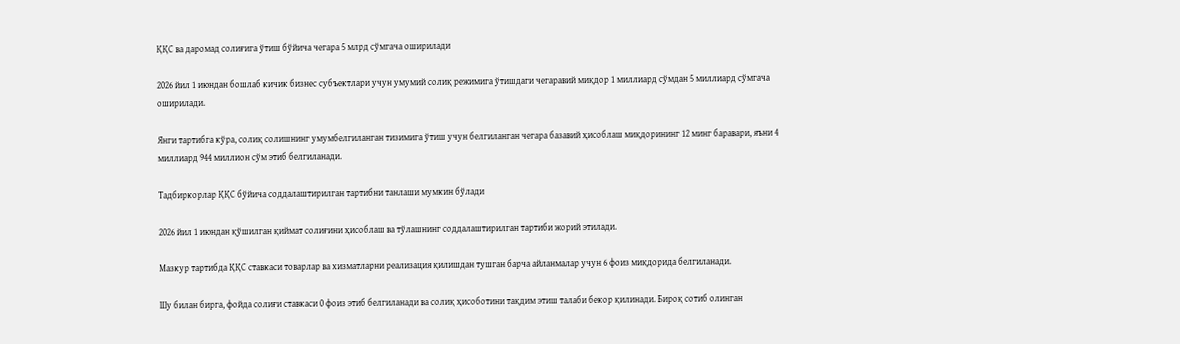ҚҚС ва даромад солиғига ўтиш бўйича чегара 5 млрд сўмгача оширилади

2026 йил 1 июндан бошлаб кичик бизнес субъектлари учун умумий солиқ режимига ўтишдаги чегаравий миқдор 1 миллиард сўмдан 5 миллиард сўмгача оширилади.

Янги тартибга кўра, солиқ солишнинг умумбелгиланган тизимига ўтиш учун белгиланган чегара базавий ҳисоблаш миқдорининг 12 минг баравари, яъни 4 миллиард 944 миллион сўм этиб белгиланади.

Тадбиркорлар ҚҚС бўйича соддалаштирилган тартибни танлаши мумкин бўлади

2026 йил 1 июндан қўшилган қиймат солиғини ҳисоблаш ва тўлашнинг соддалаштирилган тартиби жорий этилади.

Мазкур тартибда ҚҚС ставкаси товарлар ва хизматларни реализация қилишдан тушган барча айланмалар учун 6 фоиз миқдорида белгиланади.

Шу билан бирга, фойда солиғи ставкаси 0 фоиз этиб белгиланади ва солиқ ҳисоботини тақдим этиш талаби бекор қилинади. Бироқ сотиб олинган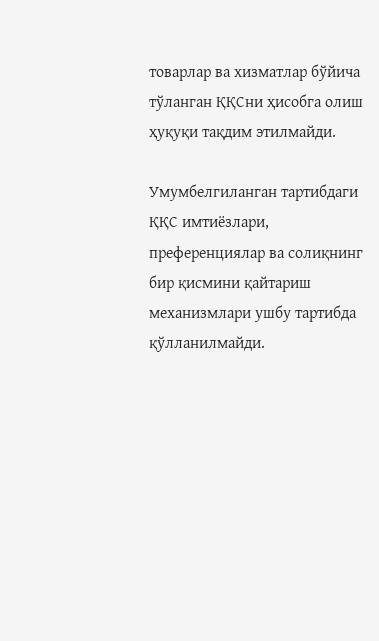товарлар ва хизматлар бўйича тўланган ҚҚСни ҳисобга олиш ҳуқуқи тақдим этилмайди.

Умумбелгиланган тартибдаги ҚҚС имтиёзлари, преференциялар ва солиқнинг бир қисмини қайтариш механизмлари ушбу тартибда қўлланилмайди.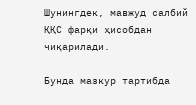Шунингдек, мавжуд салбий ҚҚС фарқи ҳисобдан чиқарилади.

Бунда мазкур тартибда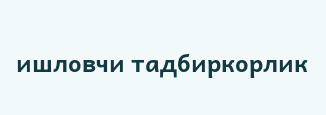ишловчи тадбиркорлик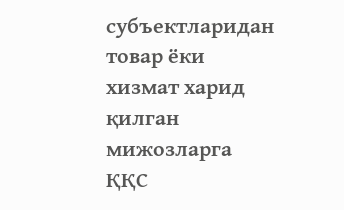субъектларидан товар ёки хизмат харид қилган мижозларга ҚҚС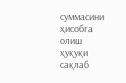суммасини ҳисобга олиш ҳуқуқи сақлаб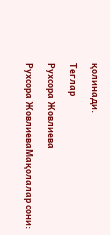қолинади.

Теглар

Рухсора Жовлиева

Рухсора ЖовлиеваМақолалар сони: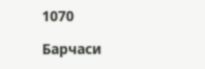1070

Барчаси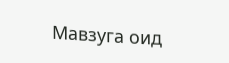Мавзуга оид